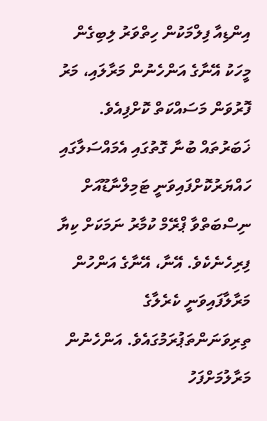އިންޑިއާ ފިލްމަކުން ހިތްވަރު ލިބިގެން މީހަކު އޭނާގެ އަންހެނުން މަރާލައި، މަރު ފޮރުވަން މަސައްކަތް ކޮށްފިއެވެ.
ޚަބަރުތައް ބުނާ ގޮތުގައި އެމައްސަލާގައި ހައްޔަރުކޮށްފައިވަނީ ޓަމިލްނާޑޫއަށް ނިސްބަތްވާ ޕްރޭމް ކުމާރު ނަމަކަށް ކިޔާ ފިރިހެނެކެވެ. އޭނާ، އޭނާގެ އަންހުން މަރާލާފައިވަނީ ކެރެލާގެ ތިރިވަނަންތަޕުރަމުގައެވެ. އަންހެނުން މަރާލުމަށްފަހު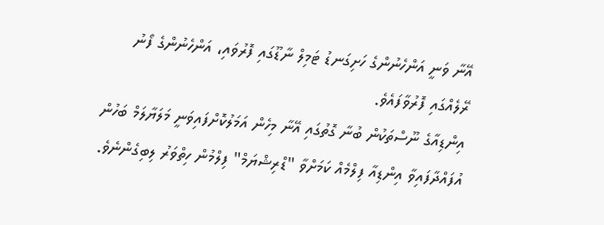އޭނާ ވަނީ އަންހެނުންގެ ހަށިގަނޑު ޓަމިލް ނާޑޫގައި ފޮރުވައި، އަންހެނުންގެ ފޯނު ރޭލެއްގައި ފޮރުވާފައެވެ.
އިންޑިއާގެ ނޫސްތަކުން ބުނާ ގޮތުގައި އޭނާ މިހެން އަމަލުކޮށްފައިވަނީ މަލަޔާލަމް ބަހުން އުފައްދާފައިވާ އިންޑިއާ ފިލްމެއް ކަމަށްވާ "ޑްރިޝްޔަމް" ފިލްމުން ހިތްވަރު ލިބިގެންނެވެ.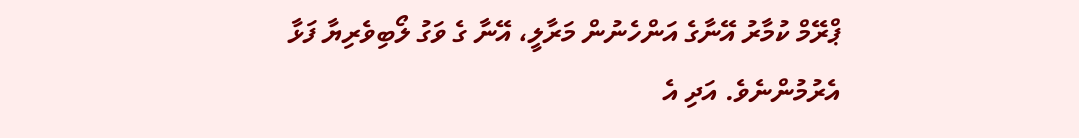ޕްރޭމް ކުމާރު އޭނާގެ އަންހެނުން މަރާލީ، އޭނާ ގެ ވަގު ލޯބިވެރިޔާ ފަޅާ އެރުމުންނެވެ. އަދި އެ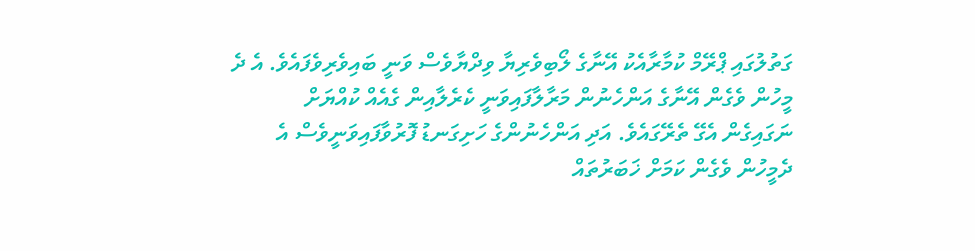ގަތުލުގައި ޕްރޭމް ކުމާރާއެކު އޭނާގެ ލޯބިވެރިޔާ ވިދްޔާވެސް ވަނީ ބައިވެރިވެފައެވެ. އެ ދެ މީހުން ވެގެން އޭނާގެ އަންހެނުން މަރާލާފައިވަނީ ކެރެލާއިން ގެއެއް ކުއްޔަށް ނަގައިގެން އެގޭ ތެރޭގައެވެ. އަދި އަންހެނުންގެ ހަށިގަނޑު ފޮރުވާފައިވަނީވެސް އެ ދެމީހުން ވެގެން ކަމަށް ޚަބަރުތައް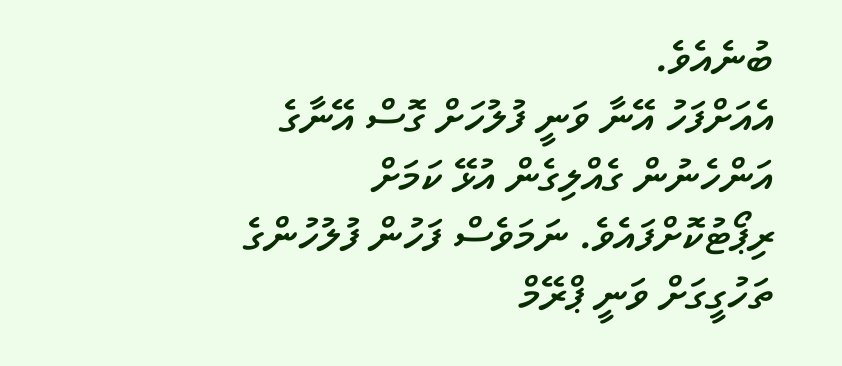ބުނެއެވެ.
އެއަށްފަހު އޭނާ ވަނީ ފުލުހަށް ގޮސް އޭނާގެ އަންހެނުން ގެއްލިގެން އުޅޭ ކަމަށް ރިޕޯޓުކޮށްފައެވެ. ނަމަވެސް ފަހުން ފުލުހުންގެ ތަހުގީގަށް ވަނީ ޕްރޭމް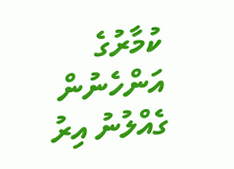ކުމާރުގެ އަންހެނުން ގެއްލުނު އިރު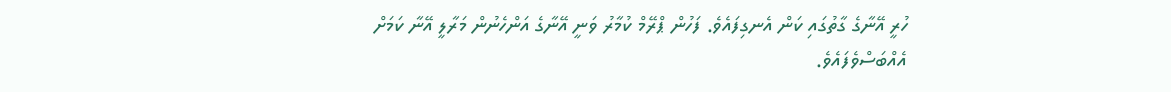ހުރީ އޭނާގެ ގާތުގައި ކަން އެނގިފައެވެ. ފަހުން ޕްރޭމް ކުމާރު ވަނީ އޭނާގެ އަންހެނުން މަރާލީ އޭނާ ކަމަށް އެއްބަސްވެފައެވެ.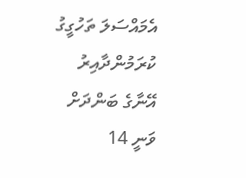އެމައްސަލަ ތަހުގީގު ކުރަމުންދާއިރު އޭނާގެ ބަންދަށް ވަނީ 14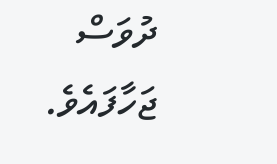ދުވަސް ޖަހާފައެވެ.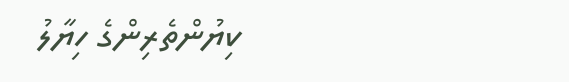ކިޔުންތެރިންގެ ހިޔާލު